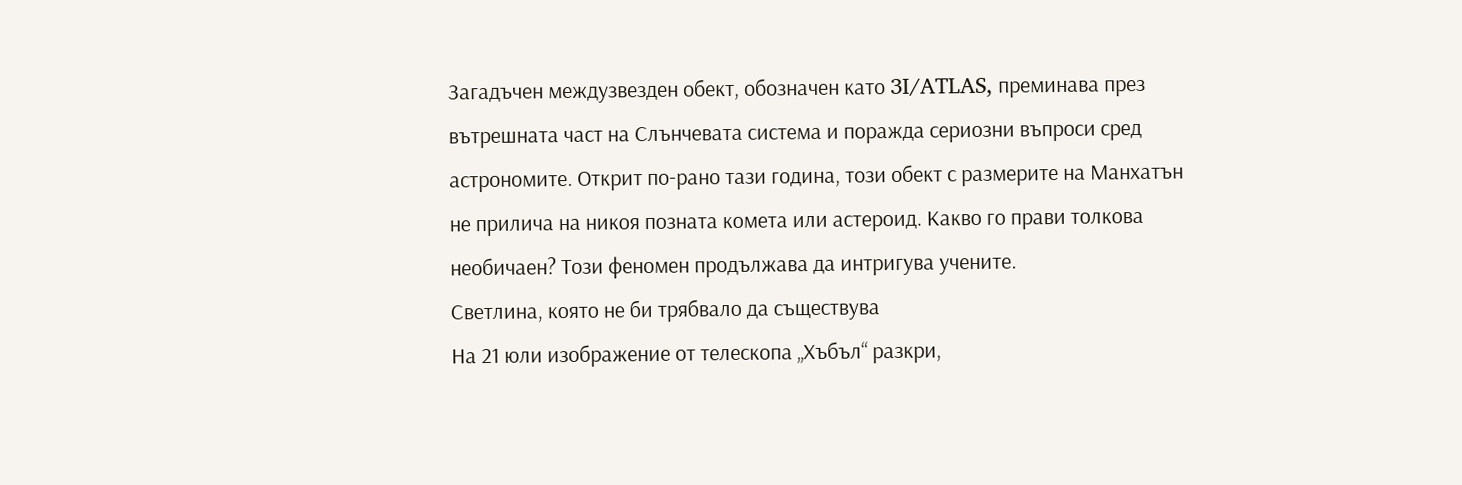Загадъчен междузвезден обект, обозначен като 3I/ATLAS, преминава през вътрешната част на Слънчевата система и поражда сериозни въпроси сред астрономите. Открит по-рано тази година, този обект с размерите на Манхатън не прилича на никоя позната комета или астероид. Какво го прави толкова необичаен? Този феномен продължава да интригува учените.
Светлина, която не би трябвало да съществува
На 21 юли изображение от телескопа „Хъбъл“ разкри,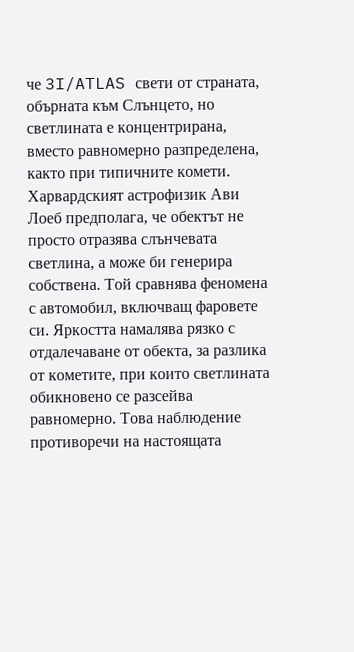че 3I/ATLAS свети от страната, обърната към Слънцето, но светлината е концентрирана, вместо равномерно разпределена, както при типичните комети. Харвардският астрофизик Ави Лоеб предполага, че обектът не просто отразява слънчевата светлина, а може би генерира собствена. Той сравнява феномена с автомобил, включващ фаровете си. Яркостта намалява рязко с отдалечаване от обекта, за разлика от кометите, при които светлината обикновено се разсейва равномерно. Това наблюдение противоречи на настоящата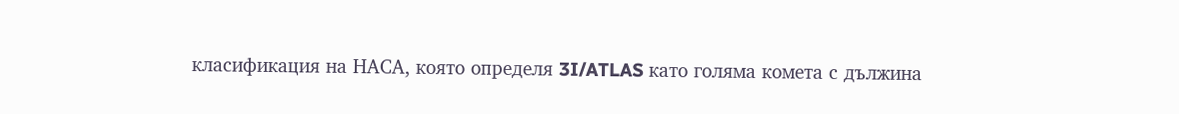класификация на НАСА, която определя 3I/ATLAS като голяма комета с дължина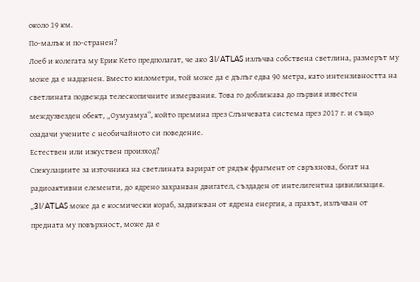около 19 км.
По-малък и по-странен?
Лоеб и колегата му Ерик Кето предполагат, че ако 3I/ATLAS излъчва собствена светлина, размерът му може да е надценен. Вместо километри, той може да е дълъг едва 90 метра, като интензивността на светлината подвежда телескопичните измервания. Това го доближава до първия известен междузвезден обект, „Оумуамуа“, който премина през Слънчевата система през 2017 г. и също озадачи учените с необичайното си поведение.
Естествен или изкуствен произход?
Спекулациите за източника на светлината варират от рядък фрагмент от свръхнова, богат на радиоактивни елементи, до ядрено захранван двигател, създаден от интелигентна цивилизация. „3I/ATLAS може да е космически кораб, задвижван от ядрена енергия, а прахът, излъчван от предната му повърхност, може да е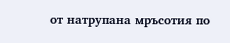от натрупана мръсотия по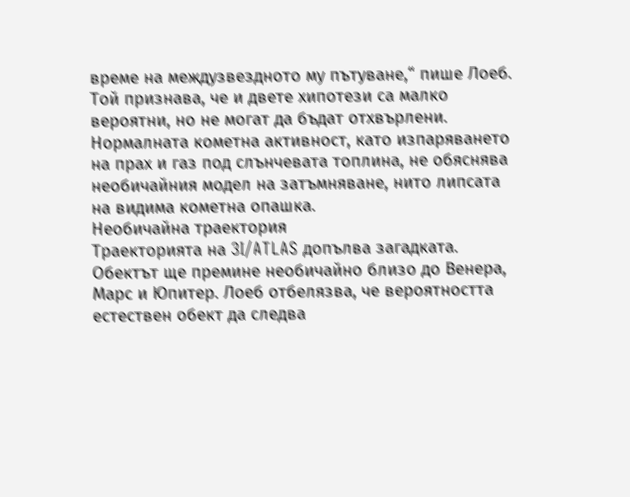време на междузвездното му пътуване,“ пише Лоеб. Той признава, че и двете хипотези са малко вероятни, но не могат да бъдат отхвърлени. Нормалната кометна активност, като изпаряването на прах и газ под слънчевата топлина, не обяснява необичайния модел на затъмняване, нито липсата на видима кометна опашка.
Необичайна траектория
Траекторията на 3I/ATLAS допълва загадката. Обектът ще премине необичайно близо до Венера, Марс и Юпитер. Лоеб отбелязва, че вероятността естествен обект да следва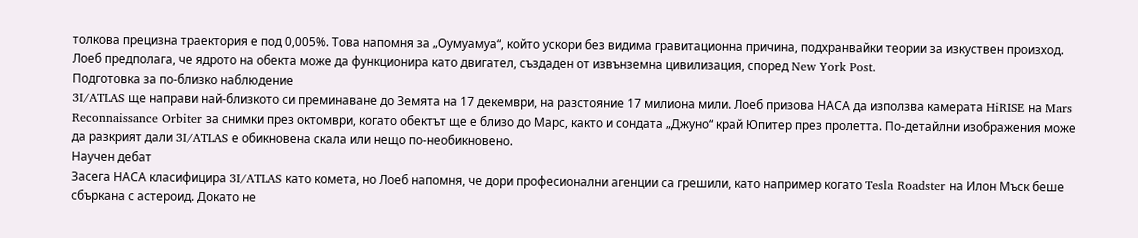толкова прецизна траектория е под 0,005%. Това напомня за „Оумуамуа“, който ускори без видима гравитационна причина, подхранвайки теории за изкуствен произход. Лоеб предполага, че ядрото на обекта може да функционира като двигател, създаден от извънземна цивилизация, според New York Post.
Подготовка за по-близко наблюдение
3I/ATLAS ще направи най-близкото си преминаване до Земята на 17 декември, на разстояние 17 милиона мили. Лоеб призова НАСА да използва камерата HiRISE на Mars Reconnaissance Orbiter за снимки през октомври, когато обектът ще е близо до Марс, както и сондата „Джуно“ край Юпитер през пролетта. По-детайлни изображения може да разкрият дали 3I/ATLAS е обикновена скала или нещо по-необикновено.
Научен дебат
Засега НАСА класифицира 3I/ATLAS като комета, но Лоеб напомня, че дори професионални агенции са грешили, като например когато Tesla Roadster на Илон Мъск беше сбъркана с астероид. Докато не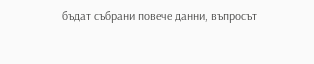бъдат събрани повече данни, въпросът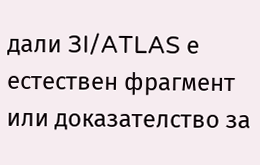дали 3I/ATLAS е естествен фрагмент или доказателство за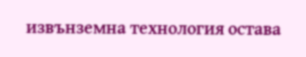извънземна технология остава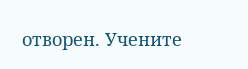отворен. Учените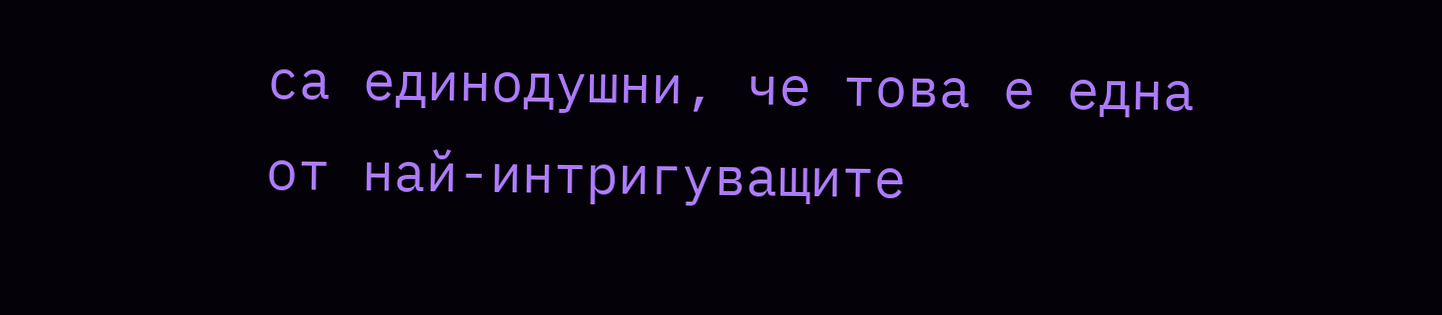са единодушни, че това е една от най-интригуващите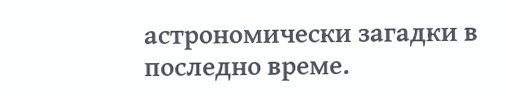астрономически загадки в последно време.